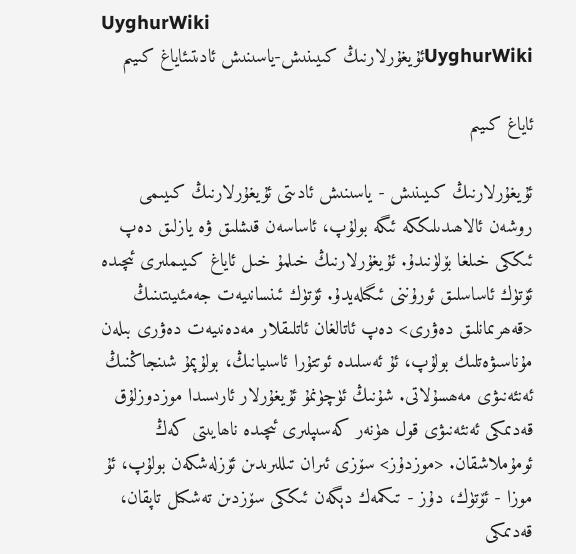UyghurWiki
UyghurWikiئۇيغۇرلارنىڭ كىيىنىش-ياسىنىش ئادىتىئاياغ كىيىم

ئاياغ كىيىم

ئۇيغۇرلارنىڭ كىيىنىش - ياسىنىش ئادىتى ئۇيغۇرلارنىڭ كىيىمى روشەن ئالاھىدىلىككە ئىگە بولۇپ، ئاساسەن قىشلىق ۋە يازلىق دەپ ئىككى خىلغا بۆلۈنىدۇ. ئۇيغۇرلارنىڭ خىلمۇ خىل ئاياغ كىيىملىرى ئىچىدە ئۆتۈك ئاساسلىق ئورۇننى ئىگىلەيدۇ. ئۆتۈك ئىنسانىيەت جەمئىيىتىنىڭ <قەھرىمانلىق دەۋرى> دەپ ئاتالغان ئاتلىقلار مەدەنىيەت دەۋرى بىلەن مۇناسىۋەتلىك بولۇپ، ئۇ ئەسلىدە ئوتتۇرا ئاسىيانىڭ، بولۇپمۇ شىنجاڭنىڭ ئەنئەنىۋى مەھسۇلاتى. شۇنىڭ ئۈچۈنمۇ ئۇيغۇرلار ئارىسىدا موزدوزلۇق قەدىمكى ئەنئەنىۋى قول ھۈنەر كەسىپلىرى ئىچىدە ناھايىتى كەڭ ئومۇملاشقان. <موزدۇز> سۆزى ئىران تىللىرىدىن ئۆزلەشكەن بولۇپ، ئۇ موزا - ئۆتۈك، دۇز - تىكمەك دېگەن ئىككى سۆزدىن تەشكىل تاپقان، قەدىمكى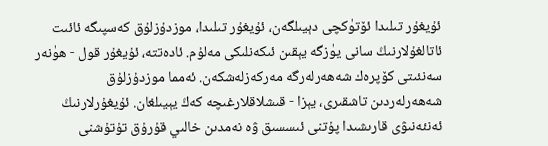ئۇيغۇر تىلىدا ئۆتۈكچى دېيىلگەن، ئۇيغۇر تىلىدا، موزدۇزلۇق كەسپىگە ئائىت ئاتالغۇلارنىڭ سانى يۈزگە يېقىن ئىكەنلىكى مەلۇم. ئادەتتە، ئۇيغۇر قول - ھۈنەر سەنئىتى كۆپرەك شەھەرلەرگە مەركەزلەشكەن. ئەمما موزدۇزلۇق شەھەرلەردىن تاشقىرى، يېزا - قىشلاقلارغىچە كەڭ يېيىلغان. ئۇيغۇرلارنىڭ ئەنئەنىۋى قارىشىدا پۇتنى ئىسسىق ۋە نەمدىن خالىي قۇرۇق تۇتۇشنى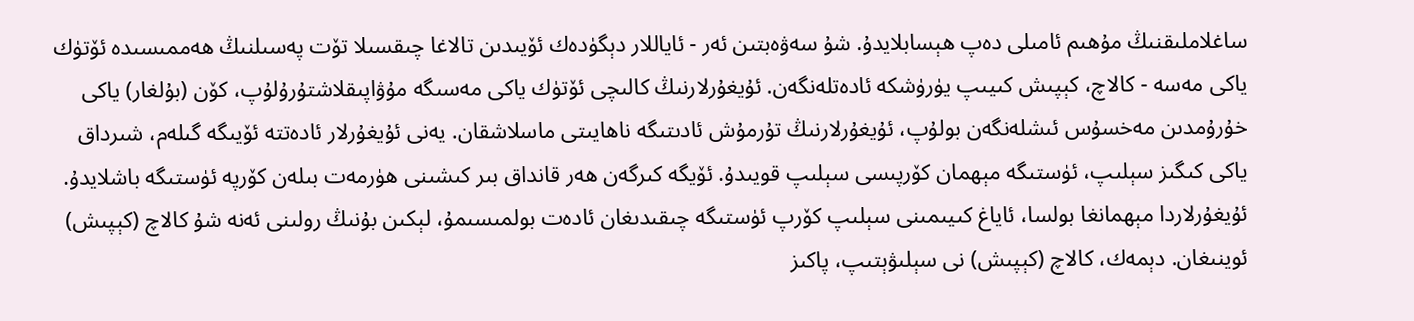ساغلاملىقنىڭ مۇھىم ئامىلى دەپ ھېسابلايدۇ. شۇ سەۋەبتىن ئەر - ئاياللار دېگۈدەك ئۆيىدىن تالاغا چىقسىلا تۆت پەسىلنىڭ ھەممىسىدە ئۆتۈك ياكى مەسە - كالاچ، كېپىش كىيىپ يۈرۈشكە ئادەتلەنگەن. ئۇيغۇرلارنىڭ كالىچى ئۆتۈك ياكى مەسىگە مۇۋاپىقلاشتۇرۇلۇپ، كۆن (بۇلغار) ياكى خۇرۇمدىن مەخسۇس ئىشلەنگەن بولۇپ، ئۇيغۇرلارنىڭ تۇرمۇش ئادىتىگە ناھايىتى ماسلاشقان. يەنى ئۇيغۇرلار ئادەتتە ئۆيىگە گىلەم، شىرداق ياكى كىگىز سېلىپ، ئۈستىگە مېھمان كۆرپىسى سېلىپ قويىدۇ. ئۆيگە كىرگەن ھەر قانداق بىر كىشىنى ھۈرمەت بىلەن كۆرپە ئۈستىگە باشلايدۇ. ئۇيغۇرلاردا مېھمانغا بولسا، ئاياغ كىيىمىنى سېلىپ كۆرپ ئۈستىگە چىقىدىغان ئادەت بولمىسىمۇ، لېكىن بۇنىڭ رولىنى ئەنە شۇ كالاچ (كېپىش) ئوينىغان. دېمەك، كالاچ (كېپىش) نى سېلىۋېتىپ، پاكىز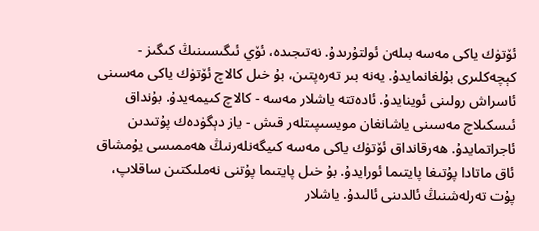ئۆتۈك ياكى مەسە بىلەن ئولتۇرىدۇ. نەتىجىدە، ئۆي ئىگىسىنىڭ كىگىز - كېچەكلىرى بۇلغانمايدۇ. يەنە بىر تەرەپتىن، بۇ خىل كالاچ ئۆتۈك ياكى مەسىنى ئاسراش رولىنى ئوينايدۇ. ئادەتتە ياشلار مەسە - كالاچ كىيمەيدۇ. بۇنداق ئىسكىلاچ مەسىنى ياشانغان مويسىپىتلەر قىش - ياز دېگۈدەك پۇتىدىن ئاجراتمايدۇ. ھەرقانداق ئۆتۈك ياكى مەسە كىيگەنلەرنىڭ ھەممىسى يۇمشاق ئاق ماتادا پۇتىغا پايتىما ئورايدۇ. بۇ خىل پايتىما پۇتنى نەملىكتىن ساقلاپ، پۇت تەرلەشنىڭ ئالدىنى ئالىدۇ. ياشلار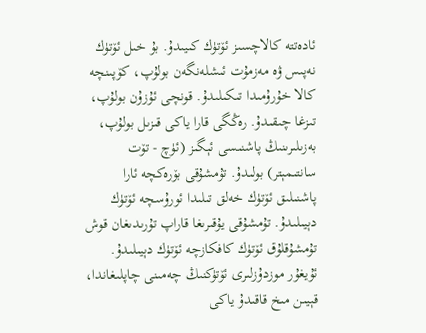ئادەتتە كالاچسىز ئۆتۈك كىيىدۇ. بۇ خىل ئۆتۈك نەپىس ۋە مەزمۇت ئىشلەنگەن بولۇپ، كۆپىنچە كالا خۇرۇمىدا تىكىلىدۇ. قونچى ئۇزۇن بولۇپ، تىزغا چىقىدۇ. رەڭگى قارا ياكى قىزىل بولۇپ، بەزىلىرىنىڭ پاشنىسى ئېگىز (ئۈچ - تۆت سانتىمېتر) بولىدۇ. تۇمشۇقى بۆرەكچە ئارا پاشنىلىق ئۆتۈك خەلق تىلىدا ئورۇسچە ئۆتۈك دېيىلىدۇ. تۇمشۇقى يۇقىرىغا قاراپ تۇرىدىغان قوش تۇمشۇقلۇق ئۆتۈك كافكازچە ئۆتۈك دېيىلىدۇ. ئۇيغۇر موزدۇزلىرى ئۆتۈكنىڭ چەمىنى چاپلىغاندا، قېيىن مىخ قاقىدۇ ياكى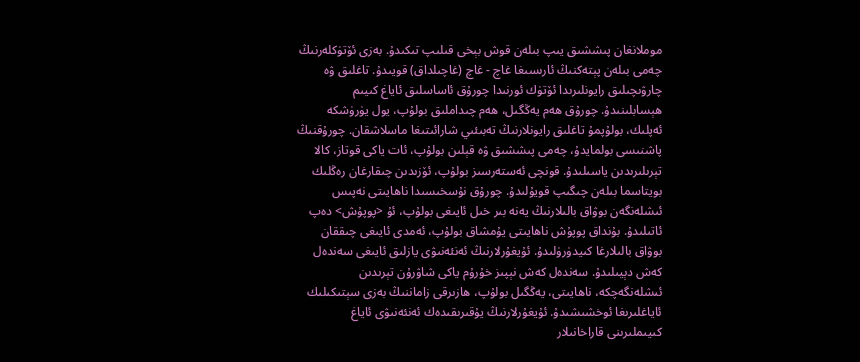موملانغان پىششىق يىپ بىلەن قوش بېخى قىلىپ تىكىدۇ. بەزى ئۆتۈكلەرنىڭ چەمى بىلەن پېتەكنىڭ ئارىسىغا غاچ - غاچ (غاچىلداق) قويىدۇ. تاغلىق ۋە چارۋىچىلىق رايونلىرىدا ئۆتۈك ئورنىدا چورۇق ئاساسلىق ئاياغ كىيىم ھېسابلىنىدۇ. چورۇق ھەم يەڭگىل، ھەم چىداملىق بولۇپ، يول يۈرۈشكە ئەپلىك، بولۇپمۇ تاغلىق رايونلارنىڭ تەبىئىي شارائىتىغا ماسلاشقان. چورۇقنىڭ پاشنىسى بولمايدۇ، چەمى پىششىق ۋە قېلىن بولۇپ، ئات ياكى قوتاز، كالا تېرىلىرىدىن ياسىلىدۇ. قونچى ئەستەرسىز بولۇپ، ئۆزىدىن چىقارغان رەڭلىك بويتاسما بىلەن چىگىپ قويۇلىدۇ. چورۇق نۇسخىسىدا ناھايىتى نەپىس ئىشلەنگەن بوۋاق بالىلارنىڭ يەنە بىر خىل ئايىغى بولۇپ، ئۇ <پوپۇش> دەپ ئاتىلىدۇ. بۇنداق پوپۇش ناھايىتى يۇمشاق بولۇپ، ئەمدى ئايىغى چىققان بوۋاق بالىلارغا كىيدۈرۈلىدۇ. ئۇيغۇرلارنىڭ ئەنئەنىۋى يازلىق ئايىغى سەندەل كەش دېيىلىدۇ. سەندەل كەش نېپىز خۇرۇم ياكى شاۋرۇن تېرىدىن ئىشلەنگەچكە، ناھايىتى، يەڭگىل بولۇپ، ھازىرقى زاماننىڭ بەزى سېتىكىلىك ئاياغلىرىغا ئوخشىشىدۇ. ئۇيغۇرلارنىڭ يۇقىرىقىدەك ئەنئەنىۋى ئاياغ كىيىملىرىنى قاراخانىلار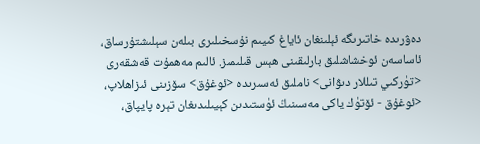دەۋرىدە خاتىرىگە ئېلىنغان ئاياغ كىيىم نۇسخىلىرى بىلەن سېلىشتۇرساق، ئاساسەن ئوخشاشلىق بارلىقىنى ھېس قىلىمىز. ئالىم مەھمۇت قەشقەرى <تۈركىي تىللار دىۋانى> ناملىق ئەسىرىدە <ئوغۇق> سۆزىنى ئىزاھلاپ، <ئوغۇق - ئۆتۈك ياكى مەسىنىڭ ئۈستىدىن كېيىلىدىغان تېرە پايپاق،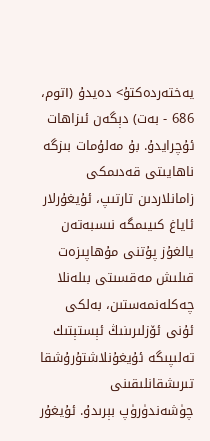يەختەردەكتۇ> دەيدۇ (Ⅰتوم، 686 - بەت) دېگەن ئىزاھات ئۇچرايدۇ. بۇ مەلۇمات بىزگە ناھايىتى قەدىمكى زامانلاردىن تارتىپ، ئۇيغۇرلار ئاياغ كىيىمگە نىسبەتەن يالغۇز پۇتنى مۇھاپىزەت قىلىش مەقسىتى بىلەنلا چەكلەنمەستىن، بەلكى ئۇنى ئۆزلىرىنىڭ ئېستېتىك تەلىپىگە ئۇيغۇنلاشتۇرۇشقا تىرىشقانلىقىنى چۈشەندۈرۈپ بېرىدۇ. ئۇيغۇر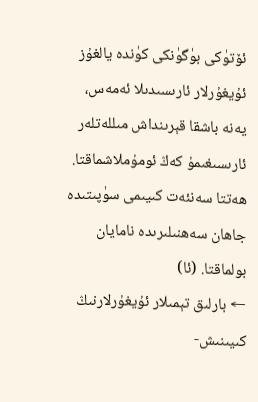ئۆتۈكى بۈگۈنكى كۈندە يالغۇز ئۇيغۇرلار ئارىسىدىلا ئەمەس، يەنە باشقا قېرىنداش مىللەتلەر ئارىسىغىمۇ كەڭ ئومۇملاشماقتا. ھەتتا سەنئەت كىيىمى سۈپىتىدە جاھان سەھنىلىرىدە نامايان بولماقتا. (ئا)
← بارلىق تېمىلار ئۇيغۇرلارنىڭ كىيىنىش-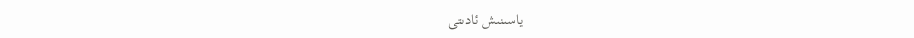ياسىنىش ئادىتى